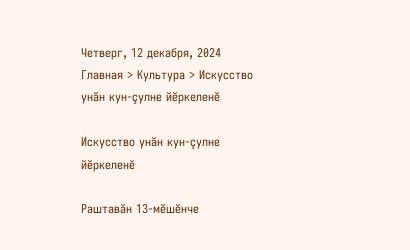Четверг, 12 декабря, 2024
Главная > Культура > Искусство унăн кун-çулне йĕркеленĕ

Искусство унăн кун-çулне йĕркеленĕ

Раштавăн 13-мĕшĕнче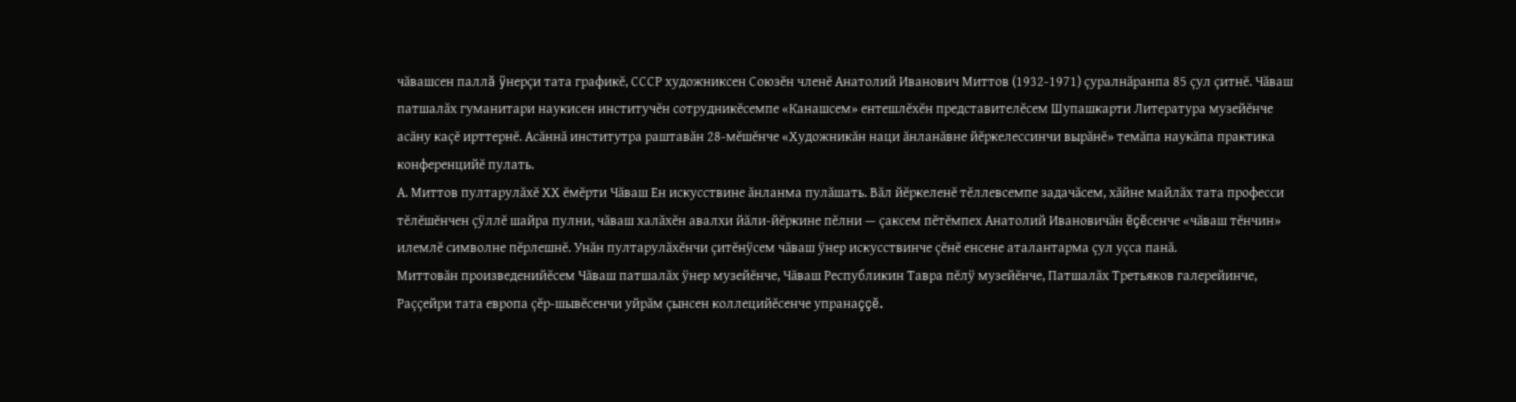чăвашсен паллă ÿнерçи тата графикĕ, СССР художниксен Союзĕн членĕ Анатолий Иванович Миттов (1932-1971) çуралнăранпа 85 çул çитнĕ. Чăваш патшалăх гуманитари наукисен институчĕн сотрудникĕсемпе «Канашсем» ентешлĕхĕн представителĕсем Шупашкарти Литература музейĕнче асăну каçĕ ирттернĕ. Асăннă институтра раштавăн 28-мĕшĕнче «Художникăн наци ăнланăвне йĕркелессинчи вырăнĕ» темăпа наукăпа практика конференцийĕ пулать.
А. Миттов пултарулăхĕ ХХ ĕмĕрти Чăваш Ен искусствине ăнланма пулăшать. Вăл йĕркеленĕ тĕллевсемпе задачăсем, хăйне майлăх тата професси тĕлĕшĕнчен çÿллĕ шайра пулни, чăваш халăхĕн авалхи йăли-йĕркине пĕлни — çаксем пĕтĕмпех Анатолий Ивановичăн ĕçĕсенче «чăваш тĕнчин» илемлĕ символне пĕрлешнĕ. Унăн пултарулăхĕнчи çитĕнÿсем чăваш ÿнер искусствинче çĕнĕ енсене аталантарма çул уçса панă.
Миттовăн произведенийĕсем Чăваш патшалăх ÿнер музейĕнче, Чăваш Республикин Тавра пĕлÿ музейĕнче, Патшалăх Третьяков галерейинче, Раççейри тата европа çĕр-шывĕсенчи уйрăм çынсен коллецийĕсенче упранаççĕ.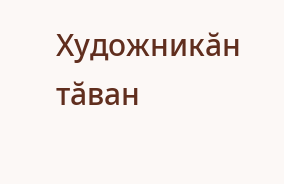Художникăн тăван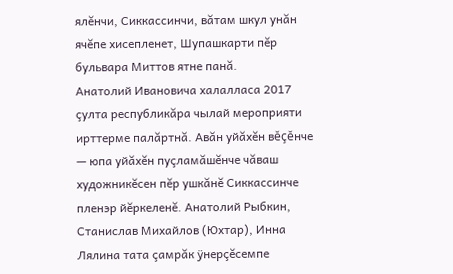ялĕнчи, Сиккассинчи, вăтам шкул унăн ячĕпе хисепленет, Шупашкарти пĕр бульвара Миттов ятне панă.
Анатолий Ивановича халалласа 2017 çулта республикăра чылай мероприяти ирттерме палăртнă. Авăн уйăхĕн вĕçĕнче — юпа уйăхĕн пуçламăшĕнче чăваш художникĕсен пĕр ушкăнĕ Сиккассинче пленэр йĕркеленĕ. Анатолий Рыбкин, Станислав Михайлов (Юхтар), Инна Лялина тата çамрăк ÿнерçĕсемпе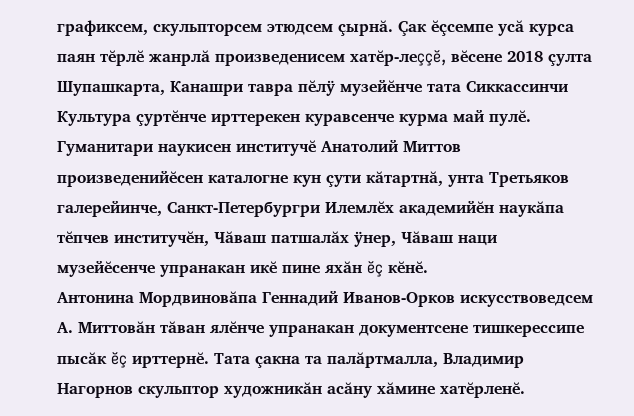графиксем, скульпторсем этюдсем çырнă. Çак ĕçсемпе усă курса паян тĕрлĕ жанрлă произведенисем хатĕр-леççĕ, вĕсене 2018 çулта Шупашкарта, Канашри тавра пĕлÿ музейĕнче тата Сиккассинчи Культура çуртĕнче ирттерекен куравсенче курма май пулĕ.
Гуманитари наукисен институчĕ Анатолий Миттов произведенийĕсен каталогне кун çути кăтартнă, унта Третьяков галерейинче, Санкт-Петербургри Илемлĕх академийĕн наукăпа тĕпчев институчĕн, Чăваш патшалăх ÿнер, Чăваш наци музейĕсенче упранакан икĕ пине яхăн ĕç кĕнĕ.
Антонина Мордвиновăпа Геннадий Иванов-Орков искусствоведсем А. Миттовăн тăван ялĕнче упранакан документсене тишкерессипе пысăк ĕç ирттернĕ. Тата çакна та палăртмалла, Владимир Нагорнов скульптор художникăн асăну хăмине хатĕрленĕ.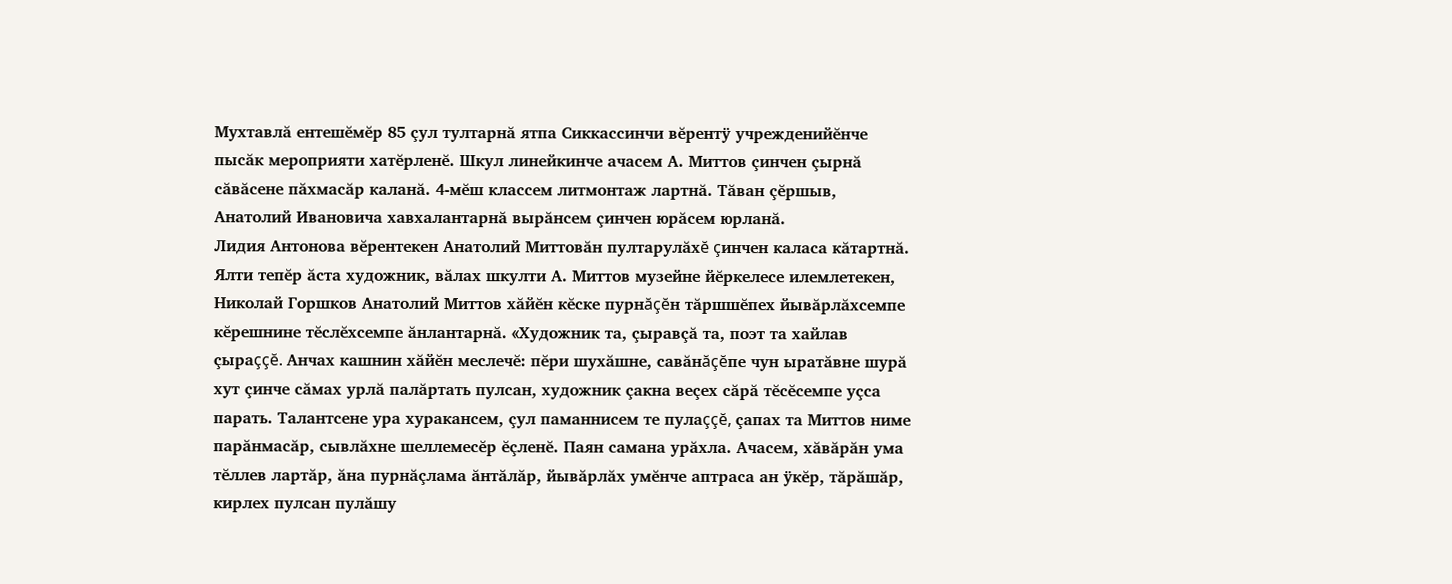Мухтавлă ентешĕмĕр 85 çул тултарнă ятпа Сиккассинчи вĕрентÿ учрежденийĕнче пысăк мероприяти хатĕрленĕ. Шкул линейкинче ачасем А. Миттов çинчен çырнă сăвăсене пăхмасăр каланă. 4-мĕш классем литмонтаж лартнă. Тăван çĕршыв, Анатолий Ивановича хавхалантарнă вырăнсем çинчен юрăсем юрланă.
Лидия Антонова вĕрентекен Анатолий Миттовăн пултарулăхĕ çинчен каласа кăтартнă. Ялти тепĕр ăста художник, вăлах шкулти А. Миттов музейне йĕркелесе илемлетекен, Николай Горшков Анатолий Миттов хăйĕн кĕске пурнăçĕн тăршшĕпех йывăрлăхсемпе кĕрешнине тĕслĕхсемпе ăнлантарнă. «Художник та, çыравçă та, поэт та хайлав çыраççĕ. Анчах кашнин хăйĕн меслечĕ: пĕри шухăшне, савăнăçĕпе чун ыратăвне шурă хут çинче сăмах урлă палăртать пулсан, художник çакна веçех сăрă тĕсĕсемпе уçса парать. Талантсене ура хуракансем, çул паманнисем те пулаççĕ, çапах та Миттов ниме парăнмасăр, сывлăхне шеллемесĕр ĕçленĕ. Паян самана урăхла. Ачасем, хăвăрăн ума тĕллев лартăр, ăна пурнăçлама ăнтăлăр, йывăрлăх умĕнче аптраса ан ÿкĕр, тăрăшăр, кирлех пулсан пулăшу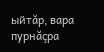ыйтăр, вара пурнăçра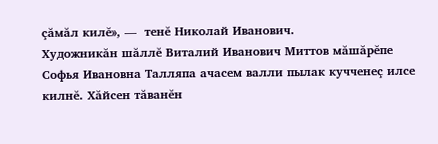çăмăл килĕ», —  тенĕ Николай Иванович.
Художникăн шăллĕ Виталий Иванович Миттов мăшăрĕпе Софья Ивановна Талляпа ачасем валли пылак кучченеç илсе килнĕ. Хăйсен тăванĕн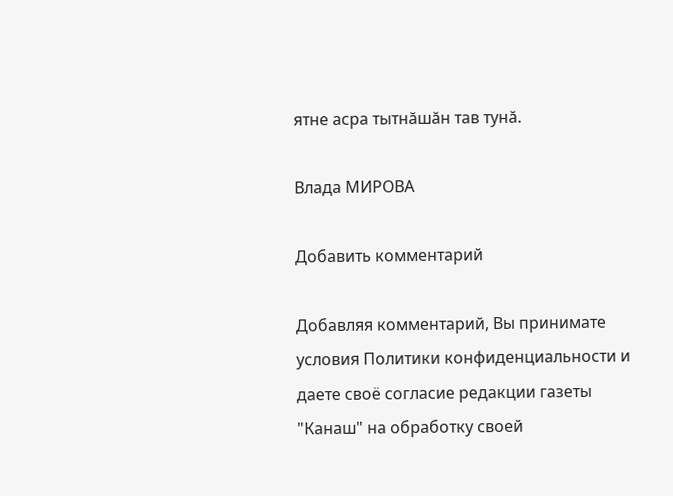ятне асра тытнăшăн тав тунă.

Влада МИРОВА

Добавить комментарий

Добавляя комментарий, Вы принимате условия Политики конфиденциальности и даете своё согласие редакции газеты "Канаш" на обработку своей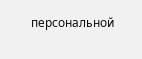персональной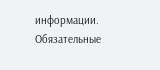информации. Обязательные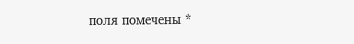поля помечены *